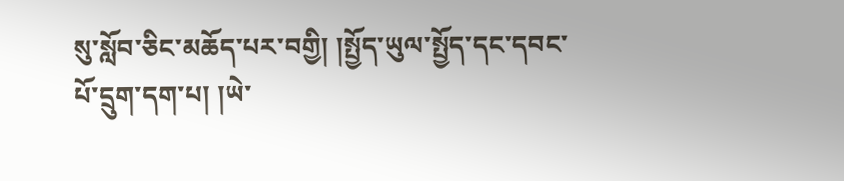སུ་སློབ་ཅིང་མཆོད་པར་བགྱི། །སྤྱོད་ཡུལ་སྤྱོད་དང་དབང་པོ་དྲུག་དག་པ། །ཡེ་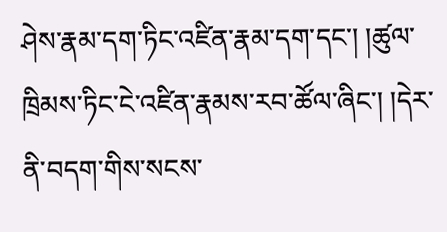ཤེས་རྣམ་དག་ཏིང་འཛིན་རྣམ་དག་དང་། །ཚུལ་ཁྲིམས་ཏིང་ངེ་འཛིན་རྣམས་རབ་ཚོལ་ཞིང་། །དེར་ནི་བདག་གིས་སངས་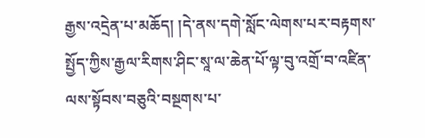རྒྱས་འདྲེན་པ་མཆོད། །དེ་ནས་དགེ་སློང་ལེགས་པར་བརྟགས་སྤྱོད་ཀྱིས་རྒྱལ་རིགས་ཤིང་སཱ་ལ་ཆེན་པོ་ལྟ་བུ་འགྲོ་བ་འཛིན་ལས་སྟོབས་བཅུའི་བསྔགས་པ་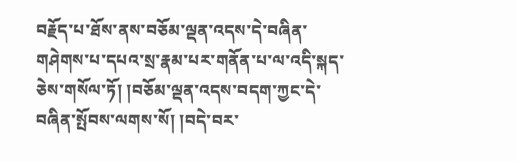བརྗོད་པ་ཐོས་ནས་བཅོམ་ལྡན་འདས་དེ་བཞིན་གཤེགས་པ་དཔའ་སྲ་རྣམ་པར་གནོན་པ་ལ་འདི་སྐད་ཅེས་གསོལ་ཏོ། །བཅོམ་ལྡན་འདས་བདག་ཀྱང་དེ་བཞིན་སྤོབས་ལགས་སོ། །བདེ་བར་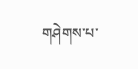གཤེགས་པ་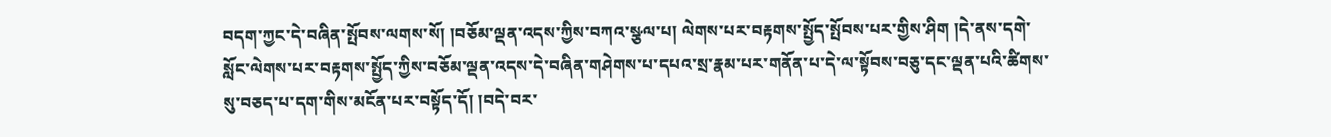བདག་ཀྱང་དེ་བཞིན་སྤོབས་ལགས་སོ། །བཅོམ་ལྡན་འདས་ཀྱིས་བཀའ་སྩལ་པ། ལེགས་པར་བརྟགས་སྤྱོད་སྤོབས་པར་གྱིས་ཤིག །དེ་ནས་དགེ་སློང་ལེགས་པར་བརྟགས་སྤྱོད་ཀྱིས་བཅོམ་ལྡན་འདས་དེ་བཞིན་གཤེགས་པ་དཔའ་སྲ་རྣམ་པར་གནོན་པ་དེ་ལ་སྟོབས་བཅུ་དང་ལྡན་པའི་ཚིགས་སུ་བཅད་པ་དག་གིས་མངོན་པར་བསྟོད་དོ། །བདེ་བར་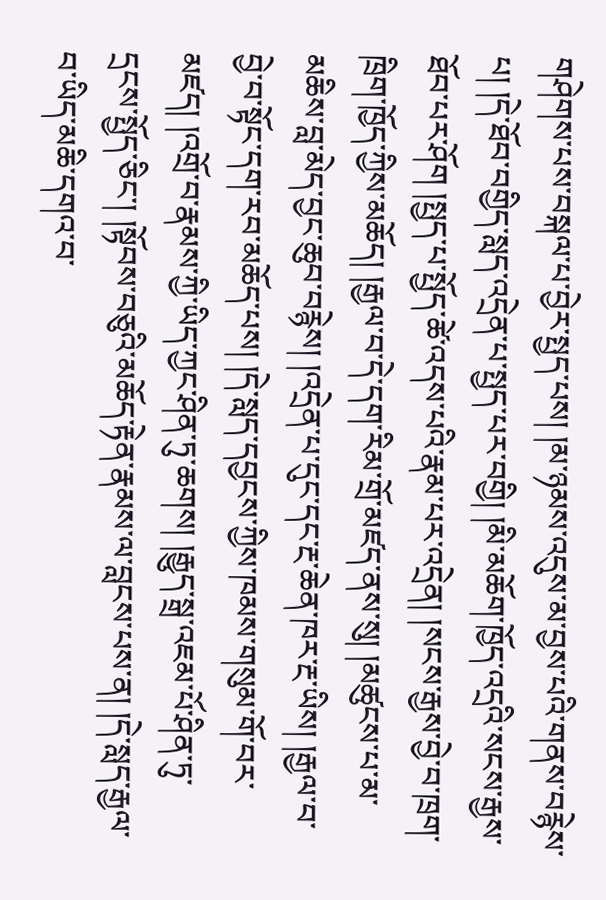གཤེགས་པས་བསྐལ་པ་བྱེར་སྤྱད་པས། །མ་ཉམས་འདུས་མ་བྱས་པའི་གནས་བརྙེས་པ། །དེ་ཐོབ་བགྱིད་སླད་འདྲེན་པ་སྤྱད་པར་བགྱི། །མི་མཆོག་ཁྱོད་འདྲའི་སངས་རྒྱས་ཐོབ་པར་ཤོག །སྤྱད་པ་སྤྱོད་ཚེ་འདས་པའི་རྣམ་པར་འདྲེན། །སངས་རྒྱས་བྱེ་བ་ཁྲག་ཁྲིག་ཁྱོད་ཀྱིས་མཆོད། །རྒྱལ་བ་དེ་དག་རིམ་གྲོ་མཛད་ནས་སུ། །མཚུངས་པ་མ་མཆིས་བླ་མེད་བྱང་ཆུབ་བརྙེས། །འདྲེན་པ་དུང་དང་རྔ་ཆེན་ཁར་རྔ་ཡིས། །རྒྱལ་བ་བྱེ་བ་སྟོང་དག་རབ་མཆོད་པས། །དེ་སླད་དབྱངས་ཀྱིས་ཁམས་གསུམ་གོ་བར་མཛད། །འགྲོ་བ་རྣམས་ཀྱི་ཡིད་ཀྱང་ཤིན་ཏུ་ཆགས། །རྒྱུད་སྒྲ་འཇམ་པོ་ཤིན་ཏུ་དྲངས་སྤྱོད་ཅིང་། །སྟོབས་བཅུའི་མཆོད་རྟེན་རྣམས་ལ་བླངས་པས་ན། །དེ་སླད་རྒྱལ་བ་ཡིད་མཆི་དགའ་བ་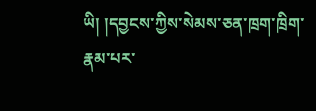ཡི། །དབྱངས་ཀྱིས་སེམས་ཅན་ཁྲག་ཁྲིག་རྣམ་པར་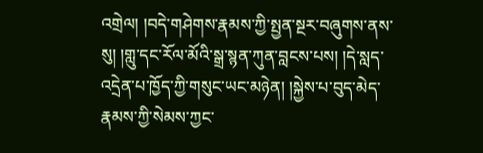འགྲེལ། །བདེ་གཤེགས་རྣམས་ཀྱི་སྤྱན་སྔར་བཞུགས་ནས་སུ། །གླུ་དང་རོལ་མོའི་སྒྲ་སྙན་ཀུན་བླངས་པས། །དེ་སླད་འདྲེན་པ་ཁྱོད་ཀྱི་གསུང་ཡང་མཉེན། །སྐྱེས་པ་བུད་མེད་རྣམས་ཀྱི་སེམས་ཀྱང་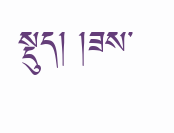སྡུད། །ཟས་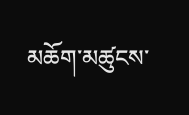མཆོག་མཚུངས་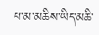པ་མ་མཆིས་ཡིད་མཆི་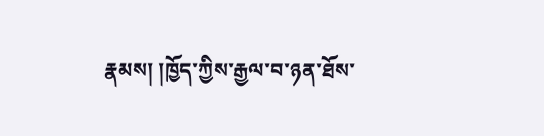རྣམས། །ཁྱོད་ཀྱིས་རྒྱལ་བ་ཉན་ཐོས་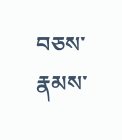བཅས་རྣམས་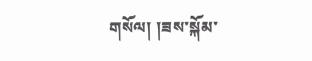གསོལ། །ཟས་སྐོམ་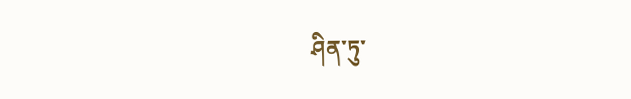ཤིན་ཏུ་